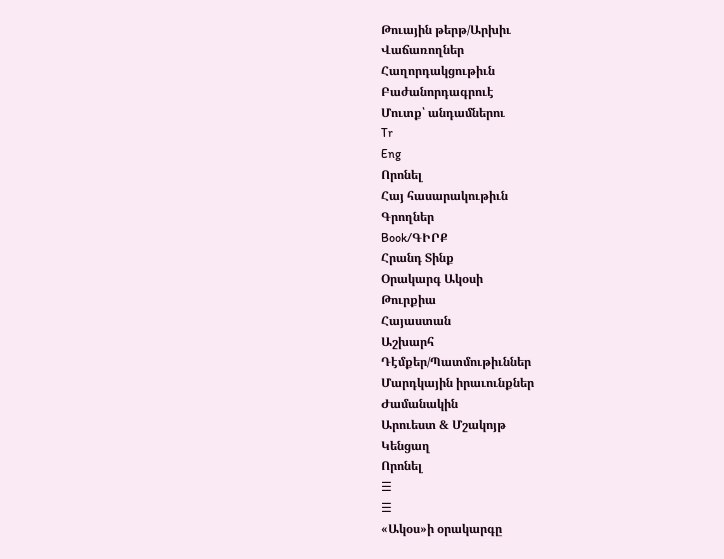Թուային թերթ/Արխիւ
Վաճառողներ
Հաղորդակցութիւն
Բաժանորդագրուէ
Մուտք՝ անդամներու
Tr
Eng
Որոնել
Հայ հասարակութիւն
Գրողներ
Book/ԳԻՐՔ
Հրանդ Տինք
Օրակարգ Ակօսի
Թուրքիա
Հայաստան
Աշխարհ
Դէմքեր/Պատմութիւններ
Մարդկային իրաւունքներ
Ժամանակին
Արուեստ & Մշակոյթ
Կենցաղ
Որոնել
☰
☰
«Ակօս»ի օրակարգը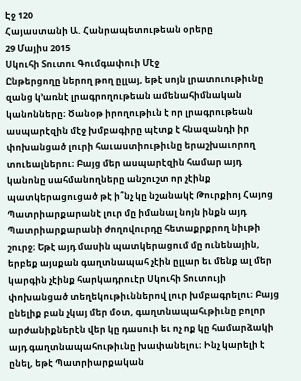Էջ 120
Հայաստանի Ա. Հանրապետութեան օրերը
29 Մայիս 2015
Սկուհի Տուտու Գումգափուի Մէջ
Ընթերցողը ներող թող ըլլայ, եթէ սոյն լրատուութիւնը զանց կ՚առնէ լրագրողութեան ամենահիմնական կանոնները։ Ծանօթ իրողութիւն է որ լրագրութեան ասպարէզին մէջ խմբագիրը պէտք է հնազանդի իր փոխանցած լուրի հաւաստիութիւնը երաշխաւորող տուեալներու։ Բայց մեր ասպարէզին համար այդ կանոնը սահմանողները անշուշտ որ չէինք պատկերացուցած թէ ի՞նչ կը նշանակէ Թուրքիոյ Հայոց Պատրիարքարանէ լուր մը իմանալ նոյն ինքն այդ Պատրիարքարանի ժողովուրդը հետաքրքրող նիւթի շուրջ։ Եթէ այդ մասին պատկերացում մը ունենային, երբեք այսքան գաղտնապահ չէին ըլլար եւ մենք ալ մեր կարգին չէինք հարկադրուէր Սկուհի Տուտույի փոխանցած տեղեկութիւններով լուր խմբագրելու։ Բայց ընելիք բան չկայ մեր մօտ, գաղտնապահւթիւնը բոլոր արժանիքներէն վեր կը դասուի եւ ոչ ոք կը համարձակի այդ գաղտնապահութիւնը խափանելու։ Ինչ կարելի է ընել, եթէ Պատրիարքական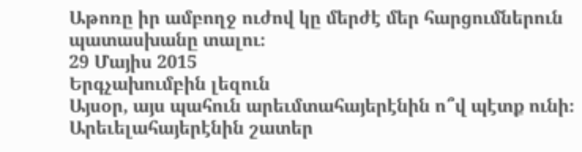Աթոռը իր ամբողջ ուժով կը մերժէ մեր հարցումներուն պատասխանը տալու։
29 Մայիս 2015
Երգչախումբին լեզուն
Այսօր, այս պահուն արեւմտահայերէնին ո՞վ պէտք ունի։ Արեւելահայերէնին շատեր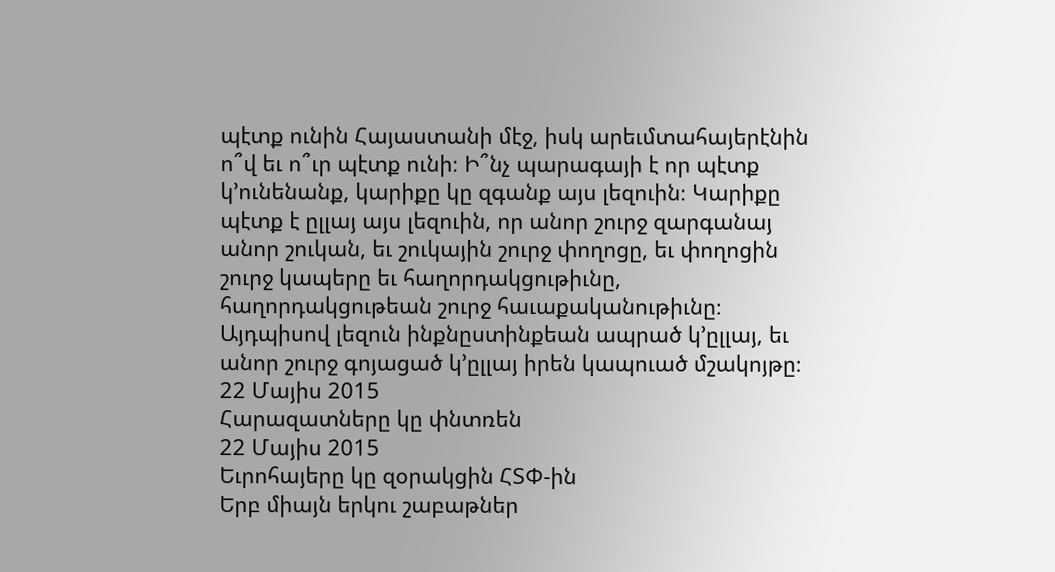պէտք ունին Հայաստանի մէջ, իսկ արեւմտահայերէնին ո՞վ եւ ո՞ւր պէտք ունի։ Ի՞նչ պարագայի է որ պէտք կ՚ունենանք, կարիքը կը զգանք այս լեզուին։ Կարիքը պէտք է ըլլայ այս լեզուին, որ անոր շուրջ զարգանայ անոր շուկան, եւ շուկային շուրջ փողոցը, եւ փողոցին շուրջ կապերը եւ հաղորդակցութիւնը, հաղորդակցութեան շուրջ հաւաքականութիւնը։ Այդպիսով լեզուն ինքնըստինքեան ապրած կ՚ըլլայ, եւ անոր շուրջ գոյացած կ՚ըլլայ իրեն կապուած մշակոյթը։
22 Մայիս 2015
Հարազատները կը փնտռեն
22 Մայիս 2015
Եւրոհայերը կը զօրակցին ՀՏՓ-ին
Երբ միայն երկու շաբաթներ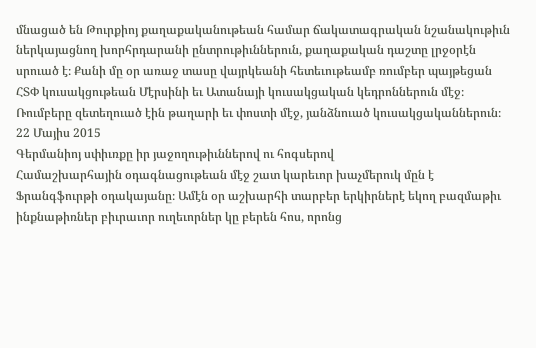մնացած են Թուրքիոյ քաղաքականութեան համար ճակատագրական նշանակութիւն ներկայացնող խորհրդարանի ընտրութիւններուն, քաղաքական դաշտը լրջօրէն սրուած է։ Քանի մը օր առաջ տասը վայրկեանի հետեւութեամբ ռումբեր պայթեցան ՀՏՓ կուսակցութեան Մէրսինի եւ Ատանայի կուսակցական կեդրոններուն մէջ։ Ռումբերը զետեղուած էին թաղարի եւ փոստի մէջ, յանձնուած կուսակցականներուն։
22 Մայիս 2015
Գերմանիոյ սփիւռքը իր յաջողութիւններով ու հոգսերով
Համաշխարհային օդագնացութեան մէջ շատ կարեւոր խաչմերուկ մըն է Ֆրանգֆուրթի օդակայանը։ Ամէն օր աշխարհի տարբեր երկիրներէ եկող բազմաթիւ ինքնաթիռներ բիւրաւոր ուղեւորներ կը բերեն հոս, որոնց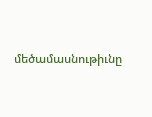մեծամասնութիւնը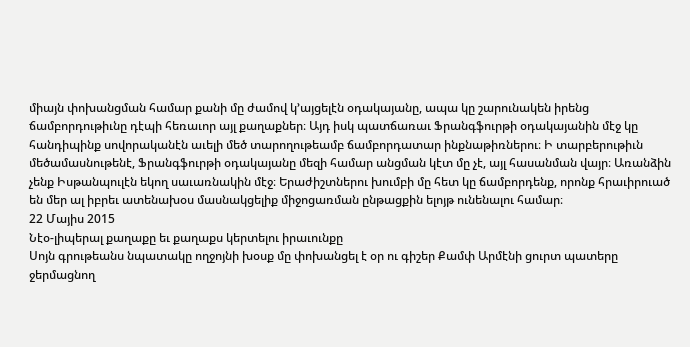միայն փոխանցման համար քանի մը ժամով կ՚այցելէն օդակայանը, ապա կը շարունակեն իրենց ճամբորդութիւնը դէպի հեռաւոր այլ քաղաքներ։ Այդ իսկ պատճառաւ Ֆրանգֆուրթի օդակայանին մէջ կը հանդիպինք սովորականէն աւելի մեծ տարողութեամբ ճամբորդատար ինքնաթիռներու։ Ի տարբերութիւն մեծամասնութենէ, Ֆրանգֆուրթի օդակայանը մեզի համար անցման կէտ մը չէ, այլ հասանման վայր։ Առանձին չենք Իսթանպուլէն եկող սաւառնակին մէջ։ Երաժիշտներու խումբի մը հետ կը ճամբորդենք, որոնք հրաւիրուած են մեր ալ իբրեւ ատենախօս մասնակցելիք միջոցառման ընթացքին ելոյթ ունենալու համար։
22 Մայիս 2015
Նէօ-լիպերալ քաղաքը եւ քաղաքս կերտելու իրաւունքը
Սոյն գրութեանս նպատակը ողջոյնի խօսք մը փոխանցել է օր ու գիշեր Քամփ Արմէնի ցուրտ պատերը ջերմացնող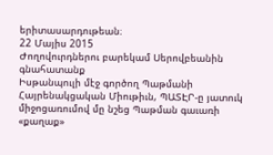երիտասարդութեան։
22 Մայիս 2015
Ժողովուրդներու բարեկամ Սերովբեանին գնահատանք
Իսթանպուլի մէջ գործող Պաթմանի Հայրենակցական Միութիւն, ՊԱՏԷՐ-ը յատուկ միջոցառումով մը նշեց Պաթման գաւառի «քաղաք»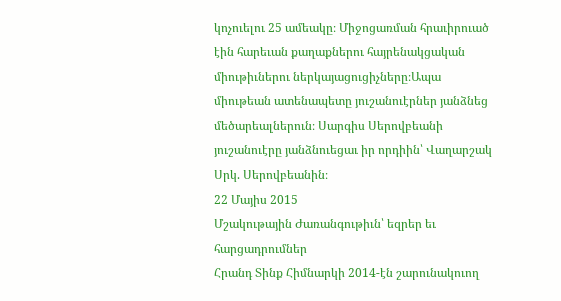կոչուելու 25 ամեակը։ Միջոցառման հրաւիրուած էին հարեւան քաղաքներու հայրենակցական միութիւներու ներկայացուցիչները։Ապա միութեան ատենապետը յուշանուէրներ յանձնեց մեծարեալներուն։ Սարգիս Սերովբեանի յուշանուէրը յանձնուեցաւ իր որդիին՝ Վաղարշակ Սրկ. Սերովբեանին։
22 Մայիս 2015
Մշակութային Ժառանգութիւն՝ եզրեր եւ հարցադրումներ
Հրանդ Տինք Հիմնարկի 2014-էն շարունակուող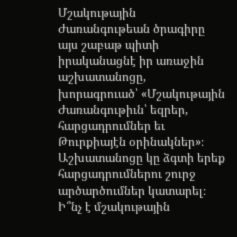Մշակութային Ժառանգութեան ծրագիրը այս շաբաթ պիտի իրականացնէ իր առաջին աշխատանոցը, խորագրուած՝ «Մշակութային Ժառանգութիւն՝ եզրեր, հարցադրումներ եւ Թուրքիայէն օրինակներ»։ Աշխատանոցը կը ձգտի երեք հարցադրումներու շուրջ արծարծումներ կատարել։ Ի՞նչ է մշակութային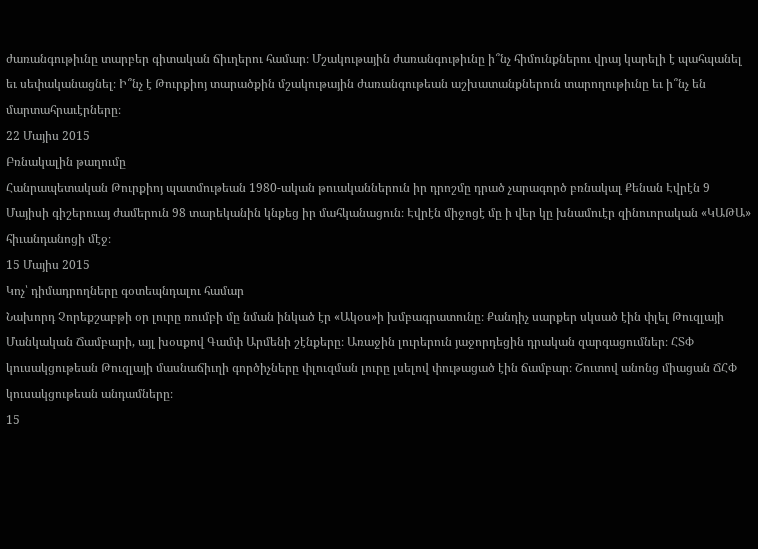ժառանգութիւնը տարբեր գիտական ճիւղերու համար։ Մշակութային ժառանգութիւնը ի՞նչ հիմունքներու վրայ կարելի է պահպանել եւ սեփականացնել։ Ի՞նչ է Թուրքիոյ տարածքին մշակութային ժառանգութեան աշխատանքներուն տարողութիւնը եւ ի՞նչ են մարտահրաւէրները։
22 Մայիս 2015
Բռնակալին թաղումը
Հանրապետական Թուրքիոյ պատմութեան 1980-ական թուականներուն իր դրոշմը դրած չարագործ բռնակալ Քենան Էվրէն 9 Մայիսի գիշերուայ ժամերուն 98 տարեկանին կնքեց իր մահկանացուն։ Էվրէն միջոցէ մը ի վեր կը խնամուէր զինուորական «ԿԱԹԱ» հիւանդանոցի մէջ։
15 Մայիս 2015
Կոչ՝ դիմադրողները գօտեպնդալու համար
Նախորդ Չորեքշաբթի օր լուրը ռումբի մը նման ինկած էր «Ակօս»ի խմբագրատունը։ Քանդիչ սարքեր սկսած էին փլել Թուզլայի Մանկական Ճամբարի, այլ խօսքով Գամփ Արմենի շէնքերը։ Առաջին լուրերուն յաջորդեցին դրական զարգացումներ։ ՀՏՓ կուսակցութեան Թուզլայի մասնաճիւղի գործիչները փլուզման լուրը լսելով փութացած էին ճամբար։ Շուտով անոնց միացան ՃՀՓ կուսակցութեան անդամները։
15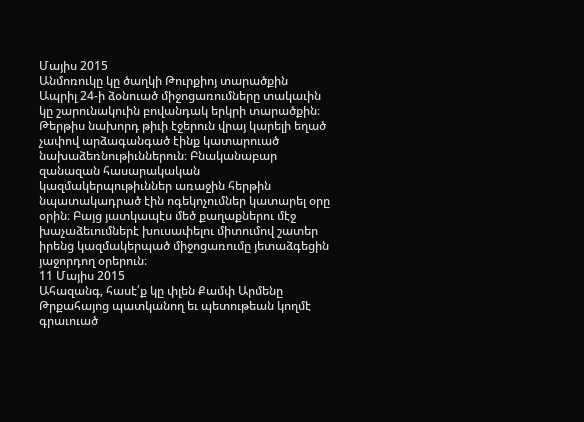Մայիս 2015
Անմոռուկը կը ծաղկի Թուրքիոյ տարածքին
Ապրիլ 24-ի ձօնուած միջոցառումները տակաւին կը շարունակուին բովանդակ երկրի տարածքին։ Թերթիս նախորդ թիւի էջերուն վրայ կարելի եղած չափով արձագանգած էինք կատարուած նախաձեռնութիւններուն։ Բնականաբար զանազան հասարակական կազմակերպութիւններ առաջին հերթին նպատակադրած էին ոգեկոչումներ կատարել օրը օրին։ Բայց յատկապէս մեծ քաղաքներու մէջ խաչաձեւումներէ խուսափելու միտումով շատեր իրենց կազմակերպած միջոցառումը յետաձգեցին յաջորդող օրերուն։
11 Մայիս 2015
Ահազանգ, հասէ՛ք կը փլեն Քամփ Արմենը
Թրքահայոց պատկանող եւ պետութեան կողմէ գրաւուած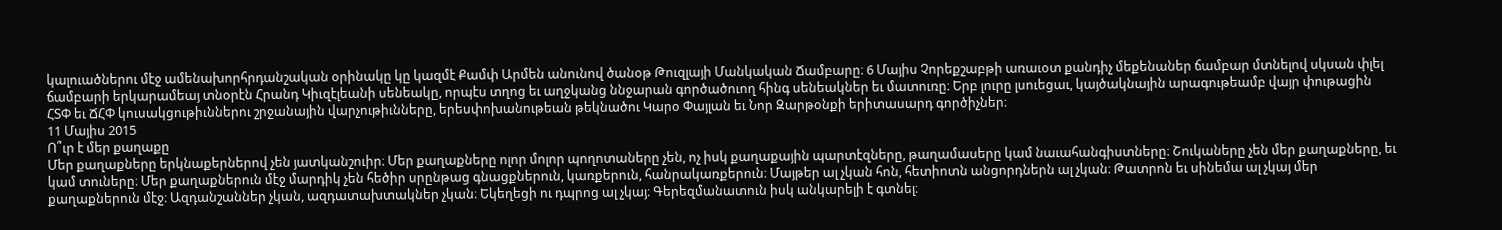կալուածներու մէջ ամենախորհրդանշական օրինակը կը կազմէ Քամփ Արմեն անունով ծանօթ Թուզլայի Մանկական Ճամբարը։ 6 Մայիս Չորեքշաբթի առաւօտ քանդիչ մեքենաներ ճամբար մտնելով սկսան փլել ճամբարի երկարամեայ տնօրէն Հրանդ Կիւզէլեանի սենեակը, որպէս տղոց եւ աղջկանց ննջարան գործածուող հինգ սենեակներ եւ մատուռը։ Երբ լուրը լսուեցաւ, կայծակնային արագութեամբ վայր փութացին ՀՏՓ եւ ՃՀՓ կուսակցութիւններու շրջանային վարչութիւնները, երեսփոխանութեան թեկնածու Կարօ Փայլան եւ Նոր Զարթօնքի երիտասարդ գործիչներ։
11 Մայիս 2015
Ո՞ւր է մեր քաղաքը
Մեր քաղաքները երկնաքերներով չեն յատկանշուիր։ Մեր քաղաքները ոլոր մոլոր պողոտաները չեն, ոչ իսկ քաղաքային պարտէզները, թաղամասերը կամ նաւահանգիստները։ Շուկաները չեն մեր քաղաքները, եւ կամ տուները։ Մեր քաղաքներուն մէջ մարդիկ չեն հեծիր սրընթաց գնացքներուն, կառքերուն, հանրակառքերուն։ Մայթեր ալ չկան հոն, հետիոտն անցորդներն ալ չկան։ Թատրոն եւ սինեմա ալ չկայ մեր քաղաքներուն մէջ։ Ազդանշաններ չկան, ազդատախտակներ չկան։ Եկեղեցի ու դպրոց ալ չկայ։ Գերեզմանատուն իսկ անկարելի է գտնել։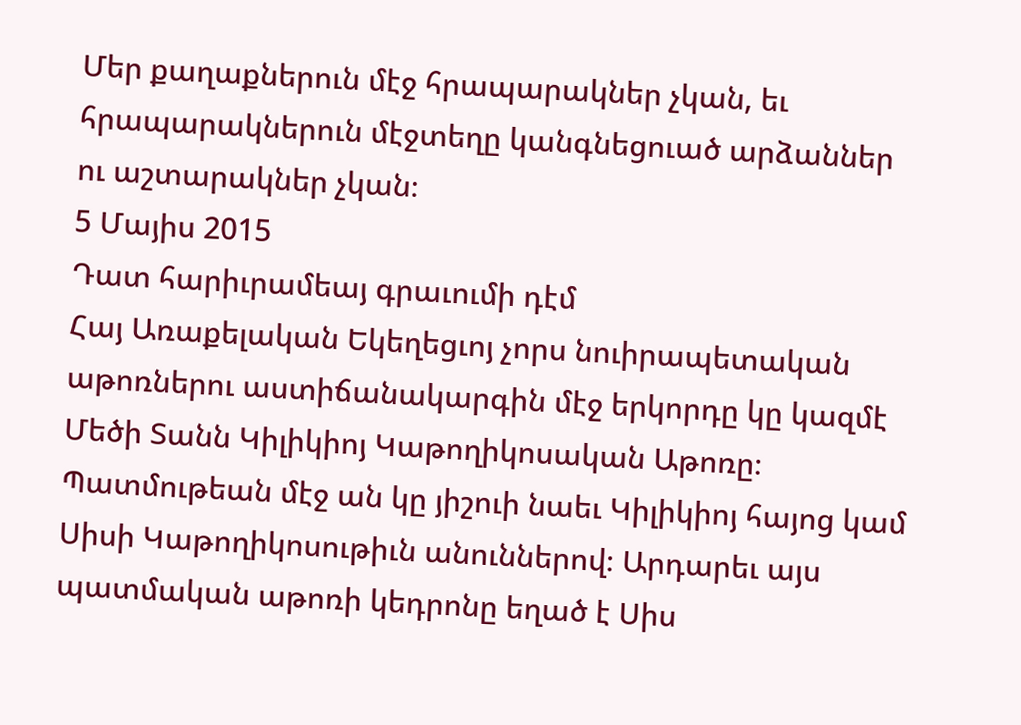Մեր քաղաքներուն մէջ հրապարակներ չկան, եւ հրապարակներուն մէջտեղը կանգնեցուած արձաններ ու աշտարակներ չկան։
5 Մայիս 2015
Դատ հարիւրամեայ գրաւումի դէմ
Հայ Առաքելական Եկեղեցւոյ չորս նուիրապետական աթոռներու աստիճանակարգին մէջ երկորդը կը կազմէ Մեծի Տանն Կիլիկիոյ Կաթողիկոսական Աթոռը։ Պատմութեան մէջ ան կը յիշուի նաեւ Կիլիկիոյ հայոց կամ Սիսի Կաթողիկոսութիւն անուններով։ Արդարեւ այս պատմական աթոռի կեդրոնը եղած է Սիս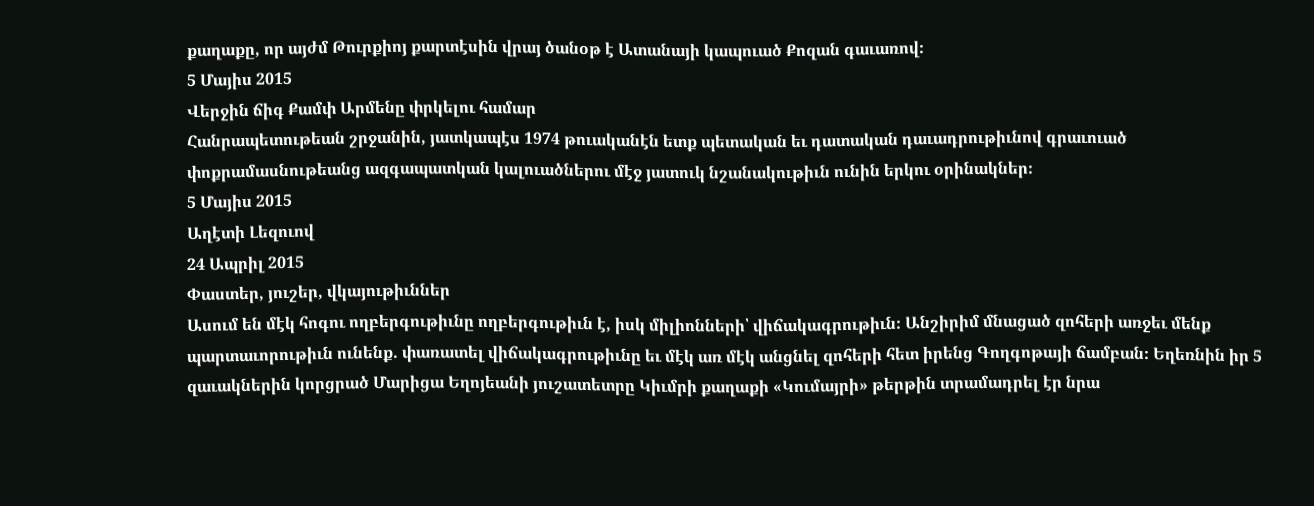քաղաքը, որ այժմ Թուրքիոյ քարտէսին վրայ ծանօթ է Ատանայի կապուած Քոզան գաւառով։
5 Մայիս 2015
Վերջին ճիգ Քամփ Արմենը փրկելու համար
Հանրապետութեան շրջանին, յատկապէս 1974 թուականէն ետք պետական եւ դատական դաւադրութիւնով գրաւուած փոքրամասնութեանց ազգապատկան կալուածներու մէջ յատուկ նշանակութիւն ունին երկու օրինակներ։
5 Մայիս 2015
Աղէտի Լեզուով
24 Ապրիլ 2015
Փաստեր, յուշեր, վկայութիւններ
Ասում են մէկ հոգու ողբերգութիւնը ողբերգութիւն է, իսկ միլիոնների՝ վիճակագրութիւն։ Անշիրիմ մնացած զոհերի առջեւ մենք պարտաւորութիւն ունենք. փառատել վիճակագրութիւնը եւ մէկ առ մէկ անցնել զոհերի հետ իրենց Գողգոթայի ճամբան։ Եղեռնին իր 5 զաւակներին կորցրած Մարիցա Եղոյեանի յուշատետրը Կիւմրի քաղաքի «Կումայրի» թերթին տրամադրել էր նրա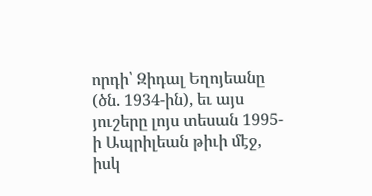որդի՝ Զիդալ Եղոյեանը (ծն. 1934-ին), եւ այս յուշերը լոյս տեսան 1995-ի Ապրիլեան թիւի մէջ, իսկ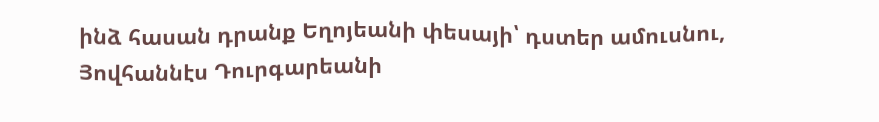ինձ հասան դրանք Եղոյեանի փեսայի՝ դստեր ամուսնու, Յովհաննէս Դուրգարեանի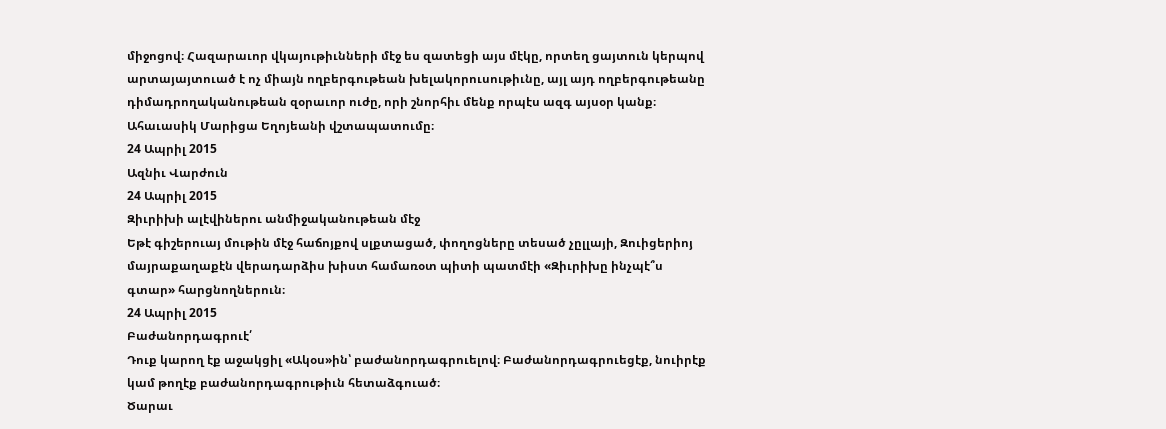միջոցով։ Հազարաւոր վկայութիւնների մէջ ես զատեցի այս մէկը, որտեղ ցայտուն կերպով արտայայտուած է ոչ միայն ողբերգութեան խելակորուսութիւնը, այլ այդ ողբերգութեանը դիմադրողականութեան զօրաւոր ուժը, որի շնորհիւ մենք որպէս ազգ այսօր կանք։ Ահաւասիկ Մարիցա Եղոյեանի վշտապատումը։
24 Ապրիլ 2015
Ազնիւ Վարժուն
24 Ապրիլ 2015
Զիւրիխի ալէվիներու անմիջականութեան մէջ
Եթէ գիշերուայ մութին մէջ հաճոյքով սլքտացած, փողոցները տեսած չըլլայի, Զուիցերիոյ մայրաքաղաքէն վերադարձիս խիստ համառօտ պիտի պատմէի «Զիւրիխը ինչպէ՞ս գտար» հարցնողներուն։
24 Ապրիլ 2015
Բաժանորդագրուէ՛
Դուք կարող էք աջակցիլ «Ակօս»ին՝ բաժանորդագրուելով։ Բաժանորդագրուեցէք, նուիրէք կամ թողէք բաժանորդագրութիւն հետաձգուած։
Ծարաւ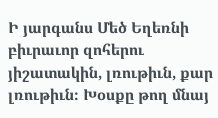Ի յարգանս Մեծ Եղեռնի բիւրաւոր զոհերու յիշատակին, լռութիւն, քար լռութիւն։ Խօսքը թող մնայ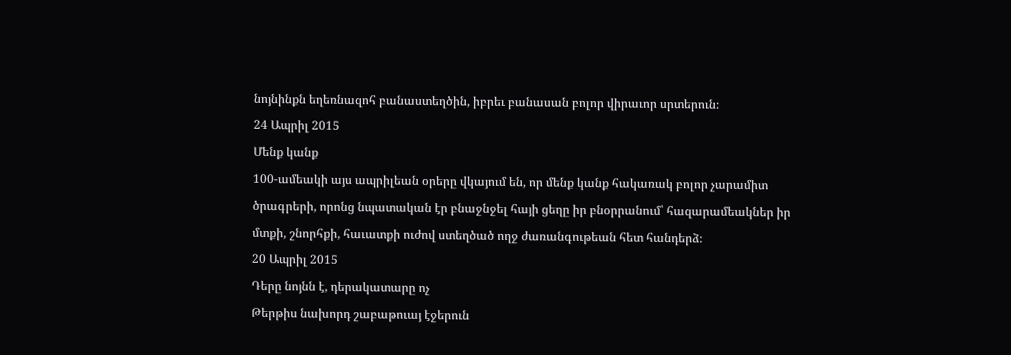նոյնինքն եղեռնազոհ բանաստեղծին, իբրեւ բանասան բոլոր վիրաւոր սրտերուն։
24 Ապրիլ 2015
Մենք կանք
100-ամեակի այս ապրիլեան օրերը վկայում են, որ մենք կանք հակառակ բոլոր չարամիտ ծրագրերի, որոնց նպատական էր բնաջնջել հայի ցեղը իր բնօրրանում՝ հազարամեակներ իր մտքի, շնորհքի, հաւատքի ուժով ստեղծած ողջ ժառանգութեան հետ հանդերձ։
20 Ապրիլ 2015
Դերը նոյնն է, դերակատարը ոչ
Թերթիս նախորդ շաբաթուայ էջերուն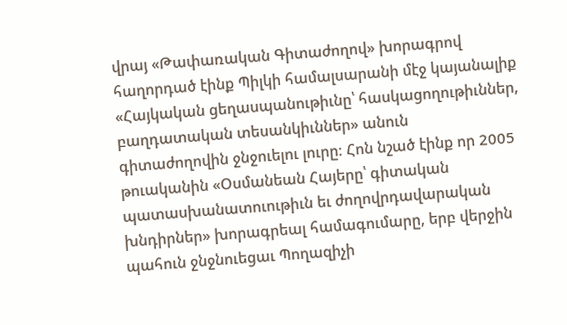վրայ «Թափառական Գիտաժողով» խորագրով հաղորդած էինք Պիլկի համալսարանի մէջ կայանալիք «Հայկական ցեղասպանութիւնը՝ հասկացողութիւններ, բաղդատական տեսանկիւններ» անուն գիտաժողովին ջնջուելու լուրը։ Հոն նշած էինք որ 2005 թուականին «Օսմանեան Հայերը՝ գիտական պատասխանատուութիւն եւ ժողովրդավարական խնդիրներ» խորագրեալ համագումարը, երբ վերջին պահուն ջնջնուեցաւ Պողազիչի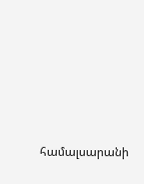համալսարանի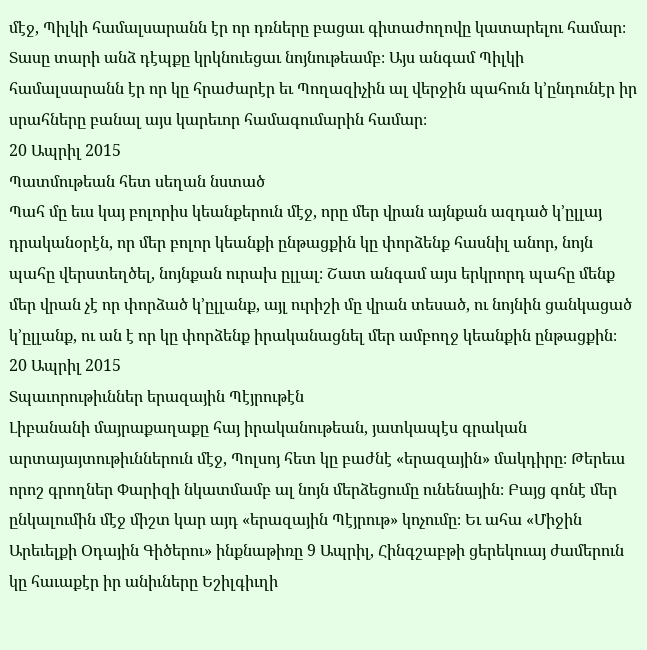մէջ, Պիլկի համալսարանն էր որ դռները բացաւ գիտաժողովը կատարելու համար։ Տասը տարի անձ դէպքը կրկնուեցաւ նոյնութեամբ։ Այս անգամ Պիլկի համալսարանն էր որ կը հրաժարէր եւ Պողազիչին ալ վերջին պահուն կ՚ընդունէր իր սրահները բանալ այս կարեւոր համագումարին համար։
20 Ապրիլ 2015
Պատմութեան հետ սեղան նստած
Պահ մը եւս կայ բոլորիս կեանքերուն մէջ, որը մեր վրան այնքան ազդած կ՚ըլլայ դրականօրէն, որ մեր բոլոր կեանքի ընթացքին կը փորձենք հասնիլ անոր, նոյն պահը վերստեղծել, նոյնքան ուրախ ըլլալ։ Շատ անգամ այս երկրորդ պահը մենք մեր վրան չէ որ փորձած կ՚ըլլանք, այլ ուրիշի մը վրան տեսած, ու նոյնին ցանկացած կ՚ըլլանք, ու ան է որ կը փորձենք իրականացնել մեր ամբողջ կեանքին ընթացքին։
20 Ապրիլ 2015
Տպաւորութիւններ երազային Պէյրութէն
Լիբանանի մայրաքաղաքը հայ իրականութեան, յատկապէս գրական արտայայտութիւններուն մէջ, Պոլսոյ հետ կը բաժնէ «երազային» մակդիրը։ Թերեւս որոշ գրողներ Փարիզի նկատմամբ ալ նոյն մերձեցումը ունենային։ Բայց գոնէ մեր ընկալումին մէջ միշտ կար այդ «երազային Պէյրութ» կոչումը։ Եւ ահա «Միջին Արեւելքի Օդային Գիծերու» ինքնաթիռը 9 Ապրիլ, Հինգշաբթի ցերեկուայ ժամերուն կը հաւաքէր իր անիւները Եշիլգիւղի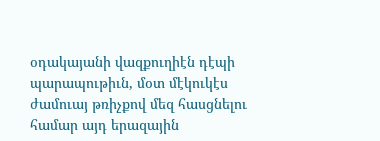օդակայանի վազքուղիէն դէպի պարապութիւն, մօտ մէկուկէս ժամուայ թռիչքով մեզ հասցնելու համար այդ երազային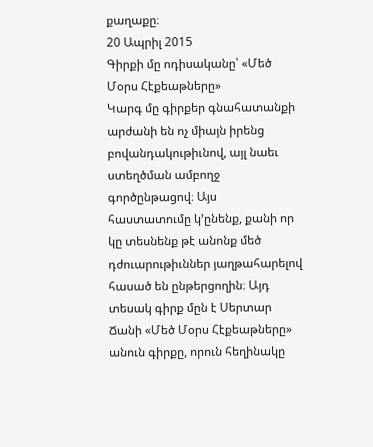քաղաքը։
20 Ապրիլ 2015
Գիրքի մը ոդիսականը՝ «Մեծ Մօրս Հէքեաթները»
Կարգ մը գիրքեր գնահատանքի արժանի են ոչ միայն իրենց բովանդակութիւնով, այլ նաեւ ստեղծման ամբողջ գործընթացով։ Այս հաստատումը կ՚ընենք, քանի որ կը տեսնենք թէ անոնք մեծ դժուարութիւններ յաղթահարելով հասած են ընթերցողին։ Այդ տեսակ գիրք մըն է Սերտար Ճանի «Մեծ Մօրս Հէքեաթները» անուն գիրքը, որուն հեղինակը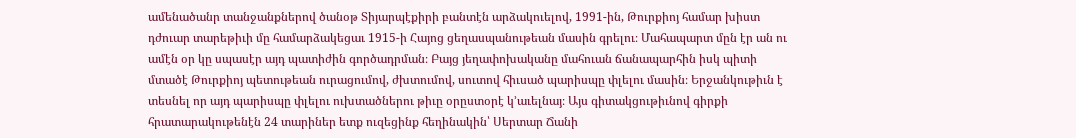ամենածանր տանջանքներով ծանօթ Տիյարպէքիրի բանտէն արձակուելով, 1991-ին, Թուրքիոյ համար խիստ դժուար տարեթիւի մը համարձակեցաւ 1915-ի Հայոց ցեղասպանութեան մասին գրելու։ Մահապարտ մըն էր ան ու ամէն օր կը սպասէր այդ պատիժին գործադրման։ Բայց յեղափոխականը մահուան ճանապարհին իսկ պիտի մտածէ Թուրքիոյ պետութեան ուրացումով, ժխտումով, սուտով հիւսած պարիսպը փլելու մասին։ Երջանկութիւն է տեսնել որ այդ պարիսպը փլելու ուխտածներու թիւը օրըստօրէ կ՚աւելնայ։ Այս գիտակցութիւնով գիրքի հրատարակութենէն 24 տարիներ ետք ուզեցինք հեղինակին՝ Սերտար Ճանի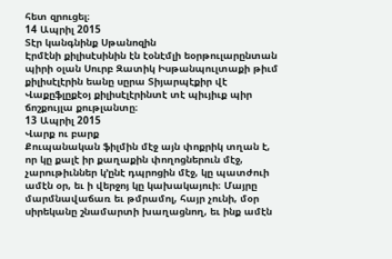հետ զրուցել։
14 Ապրիլ 2015
Տէր կանգնինք Սթանոզին
Էրմէնի քիլիսէսինին էն էօնէմլի եօրթուլարընտան պիրի օլան Սուրբ Զատիկ Իսթանպուլտաքի թիւմ քիլիսէլէրին եանը սըրա Տիյարպէքիր վէ Վաքըֆլըքէօյ քիլիսէլէրինտէ տէ պիւյիւք պիր ճոշքույլա քութլանտը։
13 Ապրիլ 2015
Վարք ու բարք
Քուպանական ֆիլմին մէջ այն փոքրիկ տղան է, որ կը քալէ իր քաղաքին փողոցներուն մէջ, չարութիւններ կ՚ընէ դպրոցին մէջ, կը պատժուի ամէն օր, եւ ի վերջոյ կը կախակայուի։ Մայրը մարմնավաճառ եւ թմրամոլ, հայր չունի, մօր սիրեկանը շնամարտի խաղացնող, եւ ինք ամէն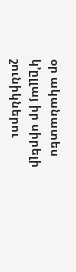օր ականատես կ՚ըլլայ իր սիրելի շունիկներու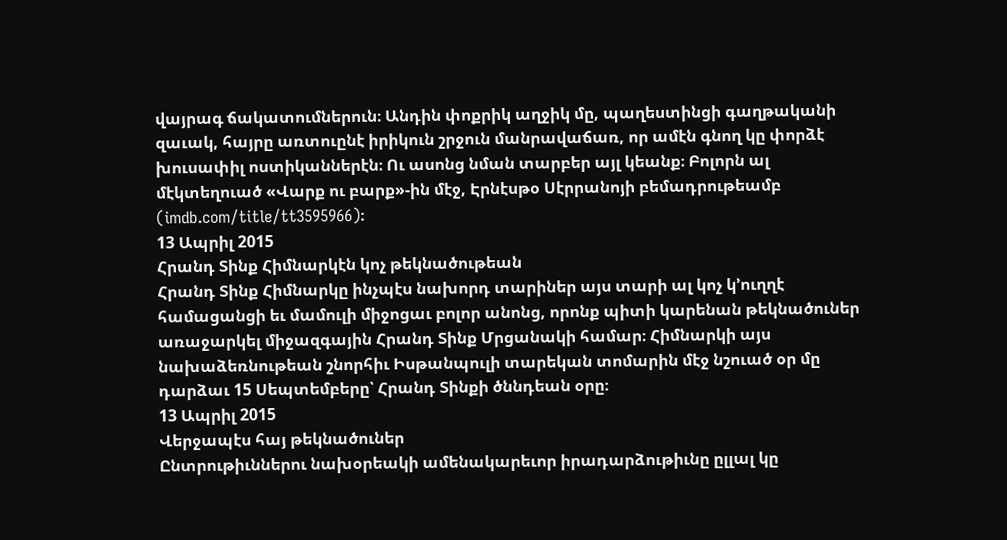վայրագ ճակատումներուն։ Անդին փոքրիկ աղջիկ մը, պաղեստինցի գաղթականի զաւակ, հայրը առտուընէ իրիկուն շրջուն մանրավաճառ, որ ամէն գնող կը փորձէ խուսափիլ ոստիկաններէն։ Ու ասոնց նման տարբեր այլ կեանք։ Բոլորն ալ մէկտեղուած «Վարք ու բարք»-ին մէջ, Էրնէսթօ Սէրրանոյի բեմադրութեամբ (imdb.com/title/tt3595966)։
13 Ապրիլ 2015
Հրանդ Տինք Հիմնարկէն կոչ թեկնածութեան
Հրանդ Տինք Հիմնարկը ինչպէս նախորդ տարիներ այս տարի ալ կոչ կ՚ուղղէ համացանցի եւ մամուլի միջոցաւ բոլոր անոնց, որոնք պիտի կարենան թեկնածուներ առաջարկել միջազգային Հրանդ Տինք Մրցանակի համար։ Հիմնարկի այս նախաձեռնութեան շնորհիւ Իսթանպուլի տարեկան տոմարին մէջ նշուած օր մը դարձաւ 15 Սեպտեմբերը՝ Հրանդ Տինքի ծննդեան օրը։
13 Ապրիլ 2015
Վերջապէս հայ թեկնածուներ
Ընտրութիւններու նախօրեակի ամենակարեւոր իրադարձութիւնը ըլլալ կը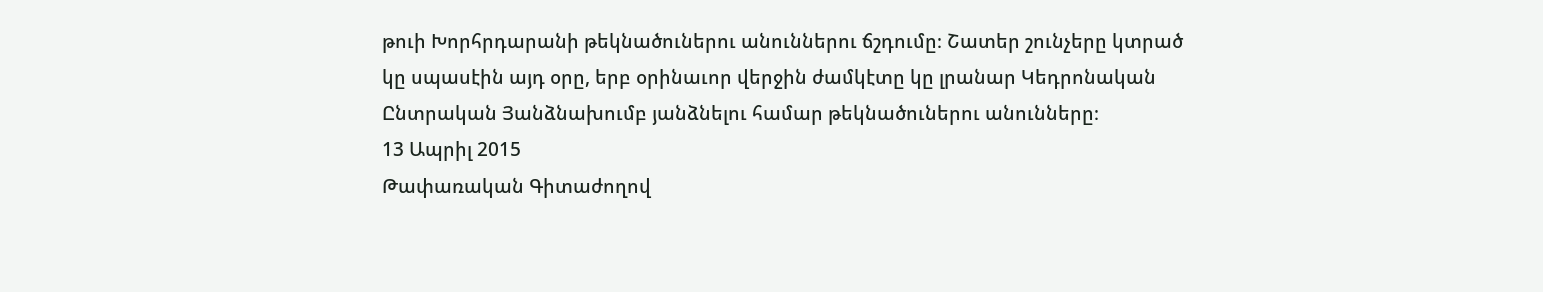թուի Խորհրդարանի թեկնածուներու անուններու ճշդումը։ Շատեր շունչերը կտրած կը սպասէին այդ օրը, երբ օրինաւոր վերջին ժամկէտը կը լրանար Կեդրոնական Ընտրական Յանձնախումբ յանձնելու համար թեկնածուներու անունները։
13 Ապրիլ 2015
Թափառական Գիտաժողով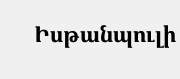Իսթանպուլի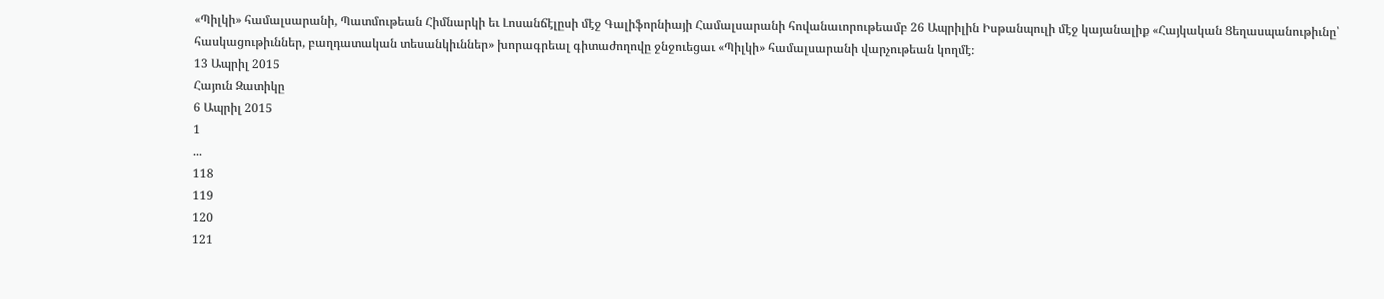«Պիլկի» համալսարանի, Պատմութեան Հիմնարկի եւ Լոսանճէլըսի մէջ Գալիֆորնիայի Համալսարանի հովանաւորութեամբ 26 Ապրիլին Իսթանպուլի մէջ կայանալիք «Հայկական Ցեղասպանութիւնը՝ հասկացութիւններ, բաղդատական տեսանկիւններ» խորագրեալ գիտաժողովը ջնջուեցաւ «Պիլկի» համալսարանի վարչութեան կողմէ։
13 Ապրիլ 2015
Հայուն Զատիկը
6 Ապրիլ 2015
1
...
118
119
120
121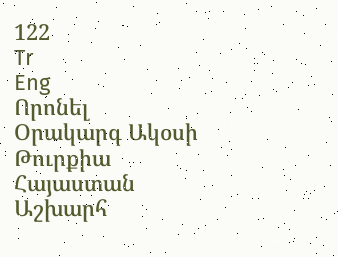122
Tr
Eng
Որոնել
Օրակարգ Ակօսի
Թուրքիա
Հայաստան
Աշխարհ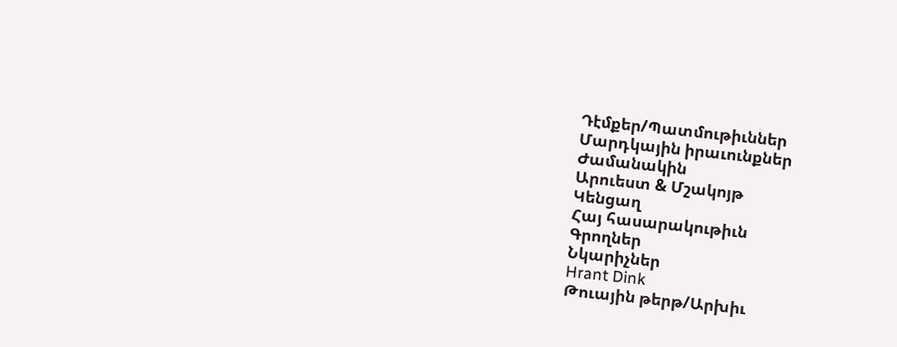Դէմքեր/Պատմութիւններ
Մարդկային իրաւունքներ
Ժամանակին
Արուեստ & Մշակոյթ
Կենցաղ
Հայ հասարակութիւն
Գրողներ
Նկարիչներ
Hrant Dink
Թուային թերթ/Արխիւ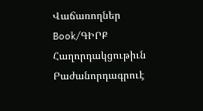Վաճառողներ
Book/ԳԻՐՔ
Հաղորդակցութիւն
Բաժանորդագրուէ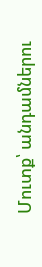Մուտք՝ անդամներու